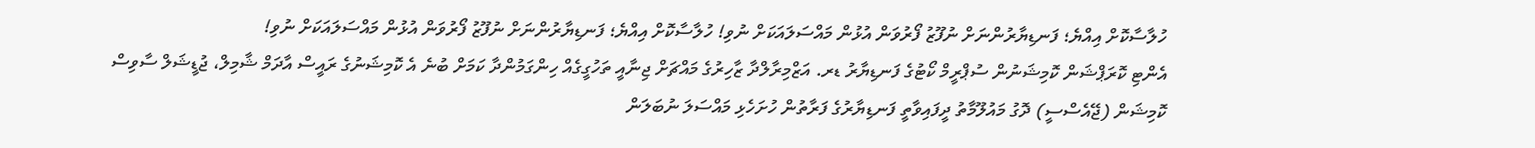ހުލާސާކޮށް އިއްޔެ؛ ފަނޑިޔާރުންނަށް ނުފޫޒު ފޯރުވަން އުޅުން މައްސަލައަކަށް ނުވި! ހުލާސާކޮށް އިއްޔެ؛ ފަނޑިޔާރުންނަށް ނުފޫޒު ފޯރުވަން އުޅުން މައްސަލައަކަށް ނުވި!
އެންޓި ކޮރަޕްޝަން ކޮމިޝަނުން ސުޕްރީމް ކޯޓުގެ ފަނޑިޔާރު ޑރ. އަޒްމިރާލްދާ ޒާހިރުގެ މައްޗަށް ޖިނާއީ ތަހުގީގެއް ހިންގަމުންދާ ކަމަށް ބުނެ އެ ކޮމިޝަނުގެ ރައީސް އާދަމް ޝާމިލް، ޖުޑީޝަލް ސާވިސް ކޮމިޝަން (ޖޭއެސްސީ) ދޮގު މައުލޫމާތު ދީފައިވާތީ ފަނޑިޔާރުގެ ފަރާތުން ހުށަހެޅި މައްސަލަ ނުބަލަން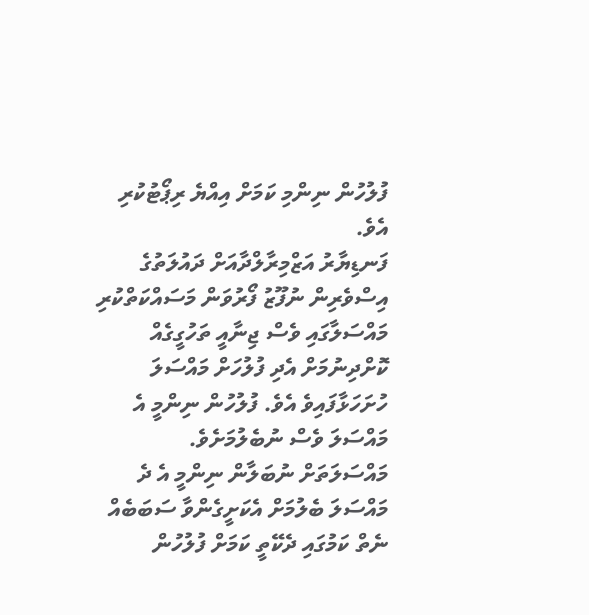ފުލުހުން ނިންމި ކަމަށް އިއްޔެ ރިޕޯޓުކުރި އެވެ.
ފަނޑިޔާރު އަޒްމިރާލްދާއަށް ދައުލަތުގެ އިސްވެރިން ނުފޫޒު ފޯރުވަން މަސައްކަތްކުރި މައްސަލާގައި ވެސް ޖިނާއީ ތަހުގީގެއް ކޮށްދިނުމަށް އެދި ފުލުހަށް މައްސަލަ ހުށަހަޅާފައިވެ އެވެ. ފުލުހުން ނިންމީ އެ މައްސަލަ ވެސް ނުބެލުމަށެވެ.
މައްސަލަތަށް ނުބަލާން ނިންމީ އެ ދެ މައްސަލަ ބެލުމަށް އެކަށީގެންވާ ސަބަބެއް ނެތް ކަމުގައި ދެކޭތީ ކަމަށް ފުލުހުން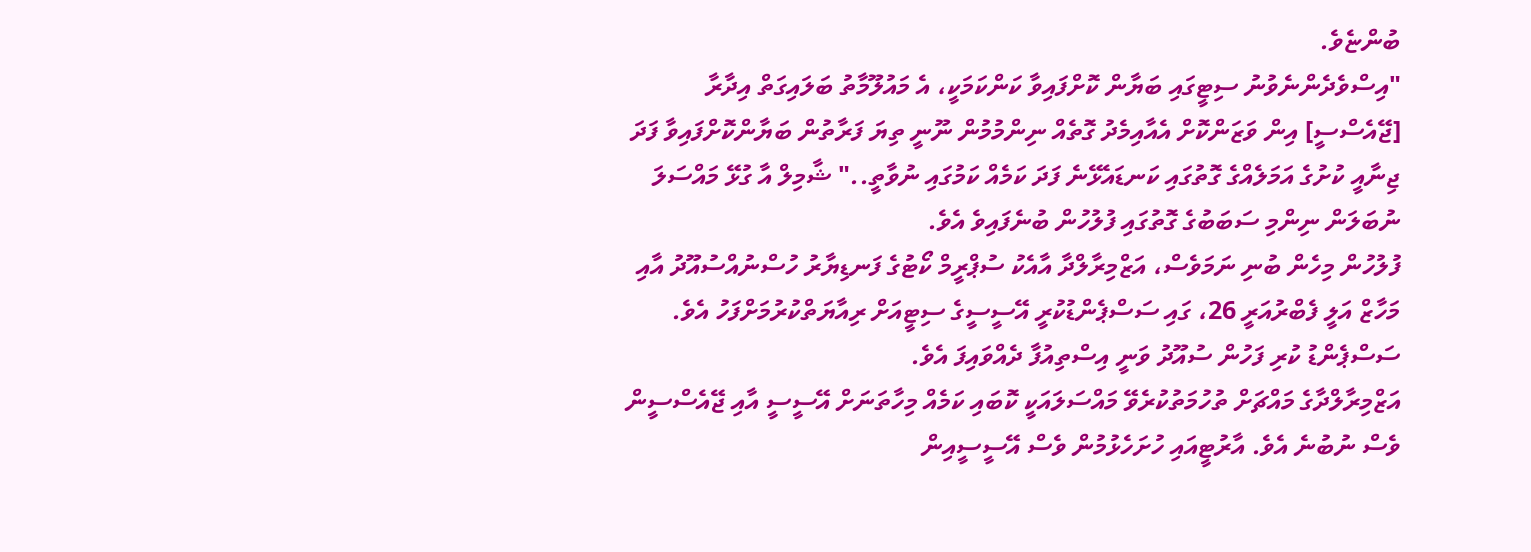ބުންޏެވެ.
"އިސްވެދެންނެވުނު ސިޓީގައި ބަޔާން ކޮށްފައިވާ ކަންކަމަކީ، އެ މައުލޫމާތު ބަލައިގަތް އިދާރާ [ޖޭއެސްސީ] އިން ވަޒަންކޮށް އެއާއިމެދު ގޮތެއް ނިންމުމުން ނޫނީ ތިޔަ ފަރާތުން ބަޔާންކޮށްފައިވާ ފަދަ ޖިނާއީ ކުށުގެ އަމަލެއްގެ ގޮތުގައި ކަނޑައެޅޭނެ ފަދަ ކަމެއް ކަމުގައި ނުވާތީ.." ޝާމިލް އާ ގުޅޭ މައްސަލަ ނުބަލަން ނިންމި ސަބަބުގެ ގޮތުގައި ފުލުހުން ބުނެފައިވެ އެވެ.
ފުލުހުން މިހެން ބުނި ނަމަވެސް، އަޒްމިރާލްދާ އާއެކު ސުޕްރީމް ކޯޓުގެ ފަނޑިޔާރު ހުސްނުއްސުއޫދު އާއި މަހާޒް އަލީ ފެބްރުއަރީ 26، ގައި ސަސްޕެންޑުކުރީ އޭސީސީގެ ސިޓީއަށް ރިއާޔަތްކުރުމަށްފަހު އެވެ. ސަސްޕެންޑު ކުރި ފަހުން ސުއޫދު ވަނީ އިސްތިއުފާ ދެއްވައިފަ އެވެ.
އަޒްމިރާލްދާގެ މައްޗަށް ތުހުމަތުކުރެވޭ މައްސަލައަކީ ކޮބައި ކަމެއް މިހާތަނަށް އޭސީސީ އާއި ޖޭއެސްސީން ވެސް ނުބުނެ އެވެ. އާރުޓީއައި ހުށަހެޅުމުން ވެސް އޭސީސީއިން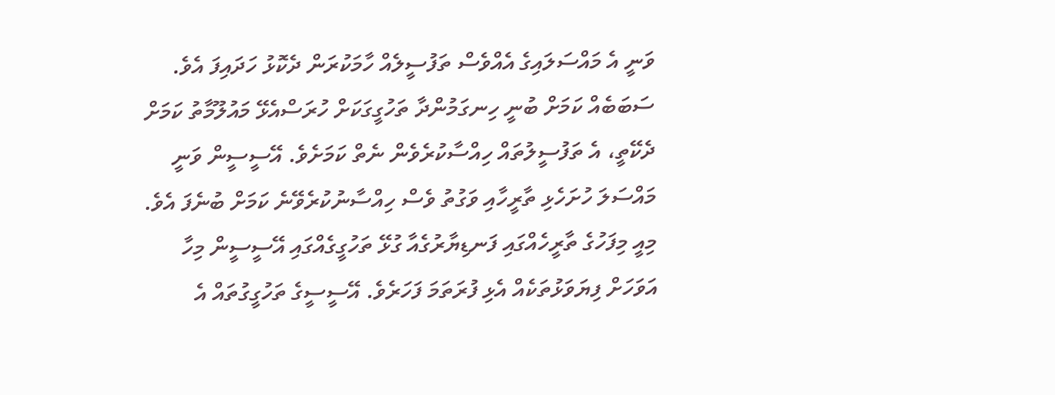ވަނީ އެ މައްސަލައިގެ އެއްވެސް ތަފުސީލެއް ހާމަކުރަން ދެކޮޅު ހަދައިފަ އެވެ.
ސަބަބެއް ކަމަށް ބުނީ ހިނގަމުންދާ ތަހުގީގަކަށް ހުރަސްއެޅޭ މައުލޫމާތު ކަމަށް ދެކޭތީ، އެ ތަފުސީލުތައް ހިއްސާކުރެވެން ނެތް ކަމަށެވެ. އޭސީސީން ވަނީ މައްސަލަ ހުށަހެޅި ތާރީހާއި ވަގުތު ވެސް ހިއްސާނުކުރެވޭނެ ކަމަށް ބުނެފަ އެވެ.
މިއީ މިފަހުގެ ތާރީހެއްގައި ފަނޑިޔާރުގެއާ ގުޅޭ ތަހުގީގެއްގައި އޭސީސީން މިހާ އަވަހަށް ފިޔަވަޅުތަކެއް އެޅި ފުރަތަމަ ފަހަރެވެ. އޭސީސީގެ ތަހުގީގުތައް އެ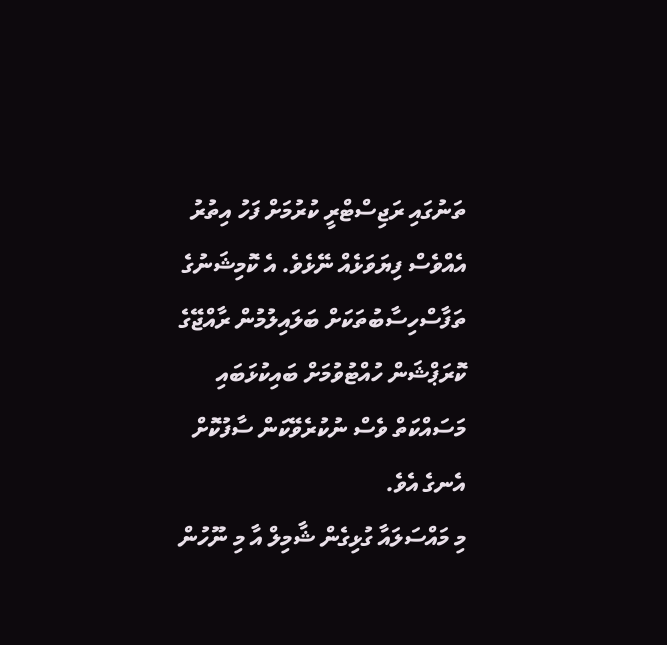ތަނުގައި ރަޖިސްޓްރީ ކުރުމަށް ފަހު އިތުރު އެއްވެސް ފިޔަވަޅެއް ނޭޅެވެ. އެ ކޮމިޝަނުގެ ތަފާސްހިސާބުތަކަށް ބަލައިލުމުން ރާއްޖޭގެ ކޮރަޕްޝަން ހުއްޓުވުމަށް ބައިކުޅަބައި މަސައްކަތް ވެސް ނުކުރެވޭކަން ސާފުކޮށް އެނގެ އެވެ.
މި މައްސަލައާ ގުޅިގެން ޝާމިލް އާ މި ނޫހުން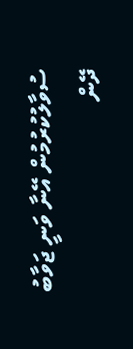ސުވާލުކުރުމުން އޭނާ ވަނީ ޖަވާބު ދޭން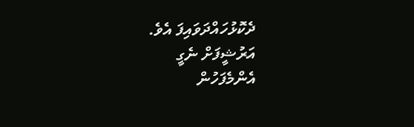ދެކޮޅުހައްދަވައިފަ އެވެ.
އަރުޝީފަށް ނެގީ
އެންމެފަހުން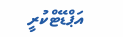އަޕްޑޭޓްކުރީ